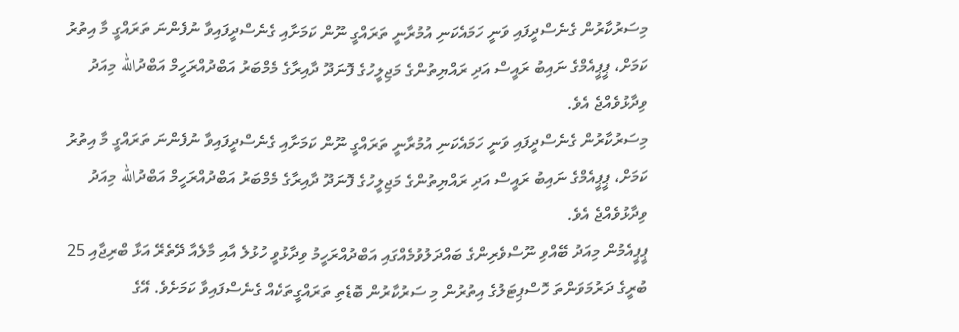މިސަރުކާރުން ގެނެސްދީފައި ވަނީ ހަމައެކަނި އުމުރާނީ ތަރައްގީ ނޫން ކަމަށާއި ގެނެސްދީފައިވާ ނުފެންނަ ތަރައްގީ މާ އިތުރު ކަމަށް، ޕީޕީއެމްގެ ނައިބު ރައީސް އަދި ރައްޔިތުންގެ މަޖިލީހުގެ ފޮނަދޫ ދާއިރާގެ މެމްބަރު އަބްދުއްރަހީމް އަބްދުالله މިއަދު ވިދާޅުވެއްޖެ އެވެ.
މިސަރުކާރުން ގެނެސްދީފައި ވަނީ ހަމައެކަނި އުމުރާނީ ތަރައްގީ ނޫން ކަމަށާއި ގެނެސްދީފައިވާ ނުފެންނަ ތަރައްގީ މާ އިތުރު ކަމަށް، ޕީޕީއެމްގެ ނައިބު ރައީސް އަދި ރައްޔިތުންގެ މަޖިލީހުގެ ފޮނަދޫ ދާއިރާގެ މެމްބަރު އަބްދުއްރަހީމް އަބްދުالله މިއަދު ވިދާޅުވެއްޖެ އެވެ.
ޕީޕީއެމުން މިއަދު ބޭއްވި ނޫސްވެރިންގެ ބައްދަލުވުމެއްގައި އަބްދުއްރަހީމު ވިދާޅުވީ ހުޅުލެ އާއި މާލެއާ ދޭތެރޭ އަޅާ ބްރިޖާއި 25 ބުރީގެ ދަރުމަވަންތަ ހޮސްޕިޓަލުގެ އިތުރުން މި ސަރުކާރުން ބޮޑެތި ތަރައްގީތަކެއް ގެނެސްފައިވާ ކަމަށެވެ. އޭގެ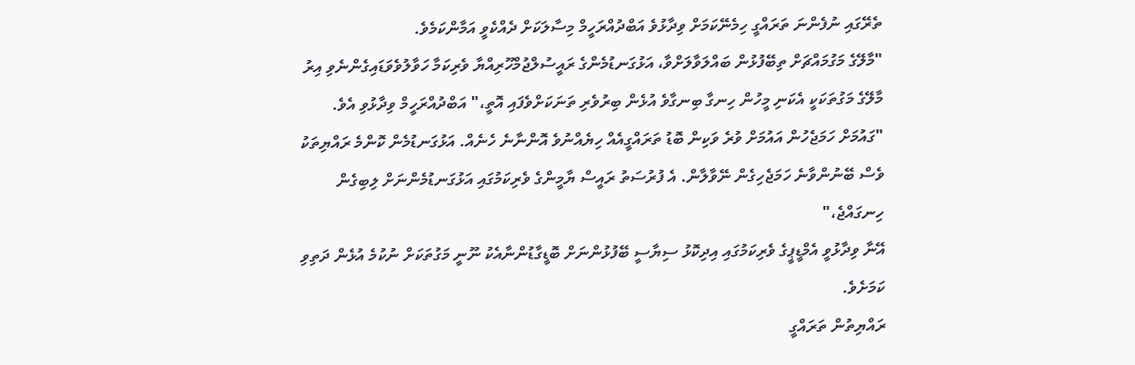ތެރޭގައި ނުފެންނަ ތަރައްގީ ހިމެނޭކަމަށް ވިދާޅުވެ އަބްދުއްރަހީމް މިސާލަކަށް ދެއްކެވީ އަމާންކަމެވެ.
"މާލޭގެ މަގުމައްޗަށް ތިބޭފުޅުން ބައްލަވާލަށްވާ، އަޅުގަނޑުމެންގެ ރައީސުލްޖުމްހޫރިއްޔާ ވެރިކަމާ ހަވާލުވެވަޑައިގެންނެވި އިރު މާލޭގެ މަގުތަކަކީ އެކަނި މީހުން ހިނގާ ބިނގާވެ އުޅެން ބިރުވެރި ތަނަކަށްވެފައި އޮތީ،" އަބްދުއްރަހީމް ވިދާޅުވި އެވެ.
"ގައުމަށް ހަމަޖެހުން އައުމަށް ވުރެ ވަކިން ބޮޑު ތަރައްގީއެއް ހިޔެއްނުވެ އޮންނާނެ ހެނެއް. އަޅުގަނޑުމެން ކޮންމެ ރައްޔިތަކު ވެސް ބޭނުންވާނެ ހަމަޖެހިގެން ނޭވާލާން. އެ ފުރުސަތު ރައީސް ޔާމީންގެ ވެރިކަމުގައި އަޅުގަނޑުމެންނަށް ލިބިގެން ހިނގައްޖެ،"
އޭނާ ވިދާޅުވީ އެމްޑީޕީގެ ވެރިކަމުގައި އިދިކޮޅު ސިޔާސީ ބޭފުޅުންނަށް ބޮޑީގާޑުންނާއެކު ނޫނީ މަގުތަކަށް ނުކުމެ އުޅެން ދަތިވި ކަމަށެވެ.
ރައްޔިތުން ތަރައްގީ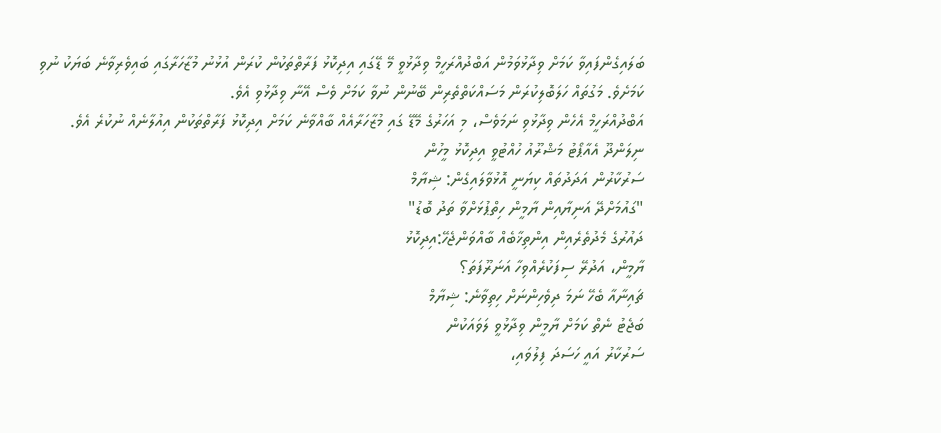ބަލައިގެންފައިވާ ކަމަށް ވިދާޅުވަމުން އަބްދުއްރަހީމް ވިދާޅުވީ މޭ ޑޭގައި އިދިކޮޅު ފަރާތްތަކުން ކުރަން އުޅުނު މުޒާހަރާގައި ބައިވެރިވާނެ ބަޔަކު ނުވި ކަމަށެވެ. މަގުތައް ހަލަބޮލިކުރަން މަސައްކަތްތެރިން ބޭނުން ނުވާ ކަމަށް ވެސް އޭނާ ވިދާޅުވި އެވެ.
އަބްދުއްރަހީމް އެހެން ވިދާޅުވި ނަމަވެސް، މި އަހަރުގެ މޭޑޭ ގައި މުޒާހަރާއެއް ބާއްވާނެ ކަމަށް އިދިކޮޅު ފަރާތްތަކުން އިއުލާނެއް ނުކުރެ އެވެ.
ނިލަންދޫ އެއާޕޯޓު މަޝްރޫއު ހުއްޓުވީ އިދިކޮޅު މީހުން
ސަރުކާރުން އަދަދުތައް ކިޔަނީ އޮޅުވާލައިގެން: ޝިޔާމް
"ގައުމަށްދޭ އަނިޔާއިން ޔާމީން ހިތްޕުޅަށްވާ ތަދު ބޮޑު"
ދައުރުގެ މެދުތެރެއިން އިންތިޚާބެއް ބާއްވަންޖެހޭ:އިދިކޮޅު
ޔާމީން، އަދުރޭ ސިފަކުރެއްވިހާ އަނަރޫފަތަ؟
ޗައިނާއާ ބެހޭ ނަމަ ދިވެހިންނަށް ހިތިވާނެ: ޝިޔާމް
ބަޖެޓު ނެތް ކަމަށް ޔާމީން ވިދާޅުވީ ލަވައަކުން
ސަރުކާރު އައީ ހަސަދަ ފިލުވައި،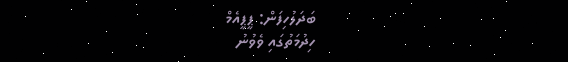ބަދަލުހިފަން: ޕީޕީއެމް
ހިދުމަތުގައި ވެވުނު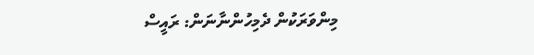މިންވަރަކުން ދެމިހުންނާނަން: ރައީސް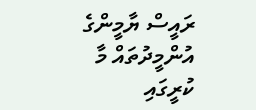ރައީސް ޔާމީންގެ އުންމީދުތައް މާ ކުރީގައި